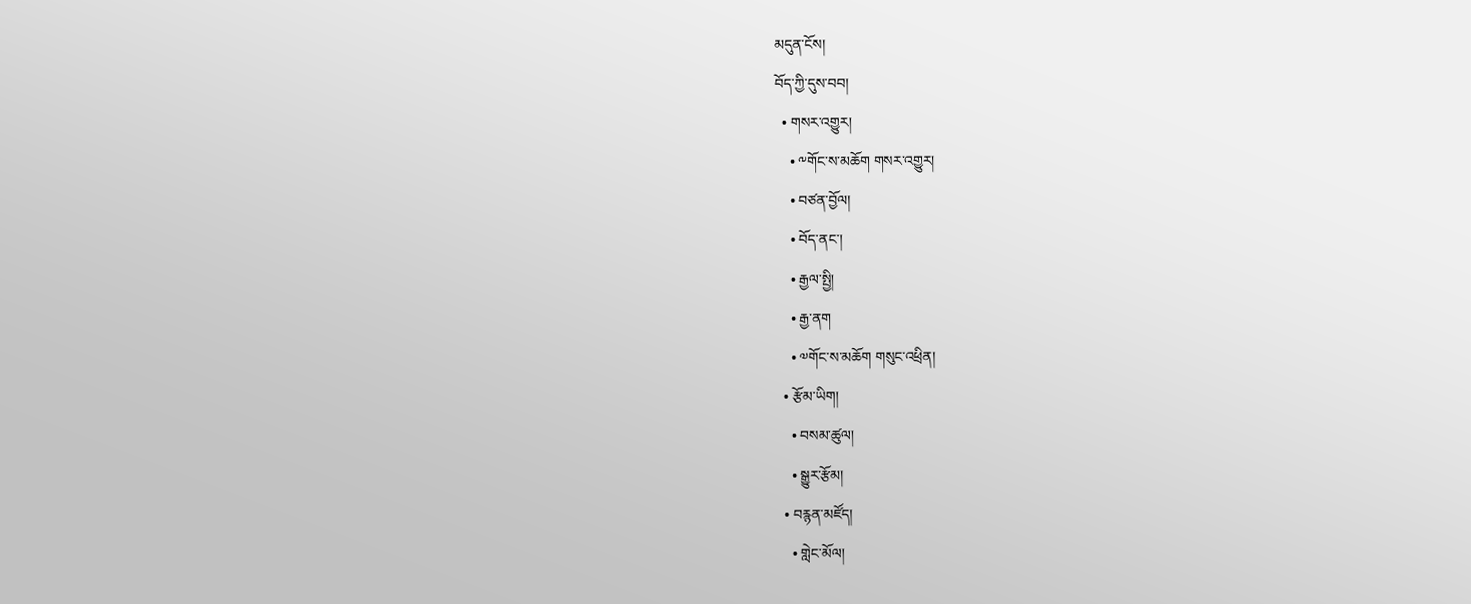མདུན་ངོས།
བོད་ཀྱི་དུས་བབ།
  • གསར་འགྱུར།
    • ༸གོང་ས་མཆོག གསར་འགྱུར།
    • བཙན་བྱོལ།
    • བོད་ནང་།
    • རྒྱལ་སྤྱི།
    • རྒྱ་ནག
    • ༧གོང་ས་མཆོག གསུང་འཕྲིན།
  • རྩོམ་ཡིག།
    • བསམ་ཚུལ།
    • སྒྱུར་རྩོམ།
  • བརྙན་མཛོད།
    • གླེང་མོལ།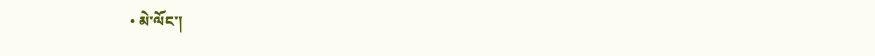• མེ་ལོང་།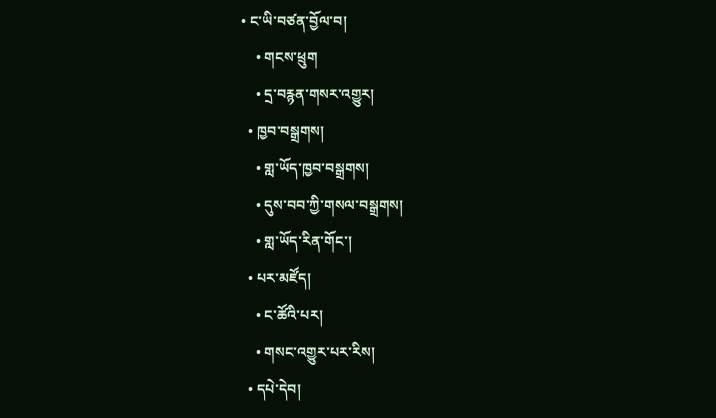• ང་ཡི་བཙན་བྱོལ་བ།
    • གངས་ཕྲུག
    • དྲ་བརྙན་གསར་འགྱུར།
  • ཁྱབ་བསྒྲགས།
    • གླ་ཡོད་ཁྱབ་བསྒྲགས།
    • དུས་བབ་ཀྱི་གསལ་བསྒྲགས།
    • གླ་ཡོད་རིན་གོང་།
  • པར་མཛོད།
    • ང་ཚོའི་པར།
    • གསང་འགྱུར་པར་རིས།
  • དཔེ་དེབ།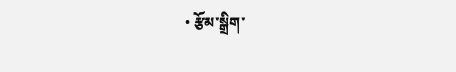• རྩོམ་སྒྲིག་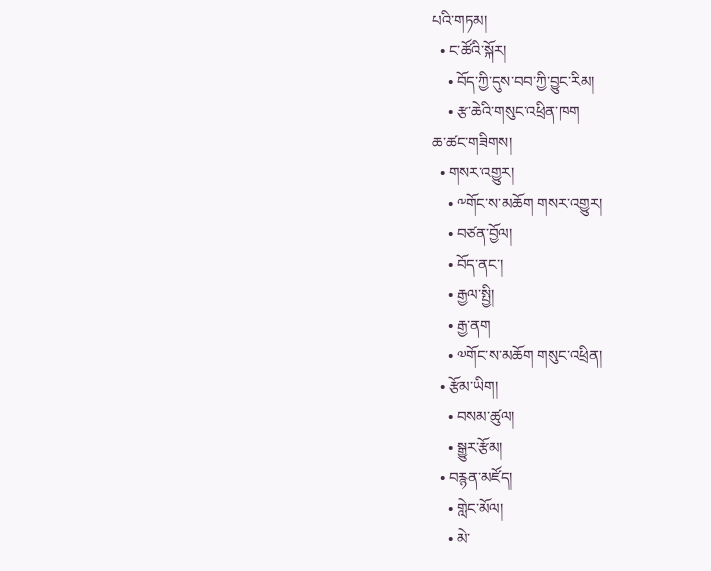པའི་གཏམ།
  • ང་ཚོའི་སྐོར།
    • བོད་ཀྱི་དུས་བབ་ཀྱི་བྱུང་རིམ།
    • རྩ་ཆེའི་གསུང་འཕྲིན་ཁག
ཆ་ཚང་གཟིགས།
  • གསར་འགྱུར།
    • ༸གོང་ས་མཆོག གསར་འགྱུར།
    • བཙན་བྱོལ།
    • བོད་ནང་།
    • རྒྱལ་སྤྱི།
    • རྒྱ་ནག
    • ༧གོང་ས་མཆོག གསུང་འཕྲིན།
  • རྩོམ་ཡིག།
    • བསམ་ཚུལ།
    • སྒྱུར་རྩོམ།
  • བརྙན་མཛོད།
    • གླེང་མོལ།
    • མེ་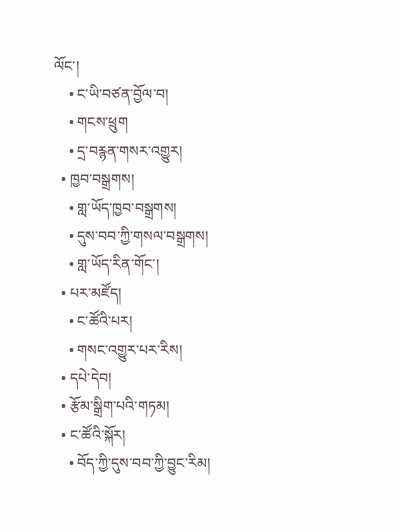ལོང་།
    • ང་ཡི་བཙན་བྱོལ་བ།
    • གངས་ཕྲུག
    • དྲ་བརྙན་གསར་འགྱུར།
  • ཁྱབ་བསྒྲགས།
    • གླ་ཡོད་ཁྱབ་བསྒྲགས།
    • དུས་བབ་ཀྱི་གསལ་བསྒྲགས།
    • གླ་ཡོད་རིན་གོང་།
  • པར་མཛོད།
    • ང་ཚོའི་པར།
    • གསང་འགྱུར་པར་རིས།
  • དཔེ་དེབ།
  • རྩོམ་སྒྲིག་པའི་གཏམ།
  • ང་ཚོའི་སྐོར།
    • བོད་ཀྱི་དུས་བབ་ཀྱི་བྱུང་རིམ།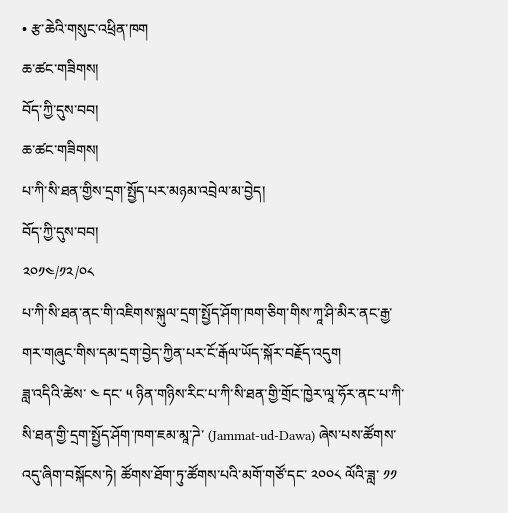• རྩ་ཆེའི་གསུང་འཕྲིན་ཁག
ཆ་ཚང་གཟིགས།
བོད་ཀྱི་དུས་བབ།
ཆ་ཚང་གཟིགས།
པ་ཀི་སི་ཐན་གྱིས་དྲག་སྤྱོད་པར་མཉམ་འབྲེལ་མ་བྱེད།
བོད་ཀྱི་དུས་བབ།
༢༠༡༤/༡༢/༠༨
པ་ཀི་སི་ཐན་ནང་གི་འཇིགས་སྐུལ་དྲག་སྤྱོད་ཤོག་ཁག་ཅིག་གིས་ཀཱ་ཤི་མིར་ནང་རྒྱ་གར་གཞུང་གིས་དམ་དྲག་བྱེད་ཀྱིན་པར་ངོ་རྒོལ་ཡོད་སྐོར་བརྗོད་འདུག
ཟླ་འདིའི་ཚེས་ ༤ དང་ ༥ ཉིན་གཉིས་རིང་པ་ཀི་སི་ཐན་གྱི་གྲོང་ཁྱེར་ལཱ་ཧོར་ནང་པ་ཀི་སི་ཐན་གྱི་དྲག་སྤྱོད་ཤོག་ཁག་ཇམ་མཱ་ཌེ་ (Jammat-ud-Dawa) ཞེས་པས་ཚོགས་འདུ་ཞིག་བསྐོངས་ཏེ། ཚོགས་ཐོག་ཏུ་ཚོགས་པའི་མགོ་གཙོ་དང་ ༢༠༠༨ ལོའི་ཟླ་ ༡༡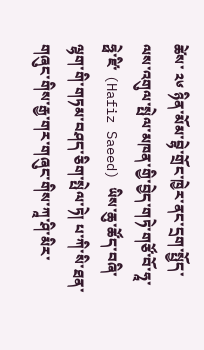ཚེས་ ༢༦ ཉིན་མོམ་བྷེ་གྲོང་ཁྱེར་ནང་དྲག་སྤྱོད་ལས་འགུལ་སྤེལ་མཁན་གྱི་བྱེད་གཏེ་གཙོ་བོ་ཧཱ་ཧྥེ་ཛི་ (Hafiz Saeed) ཡིས་ཆུ་ཚོད་བཞི་ལྷག་གི་གཏམ་བཤད་ཅིག་སྤེལ་ཏེ། པ་ཀི་སི་ཐན་གཞུང་གིས་རྒྱ་གར་གཞུང་གིས་ཀཱ་ཤི་མིར་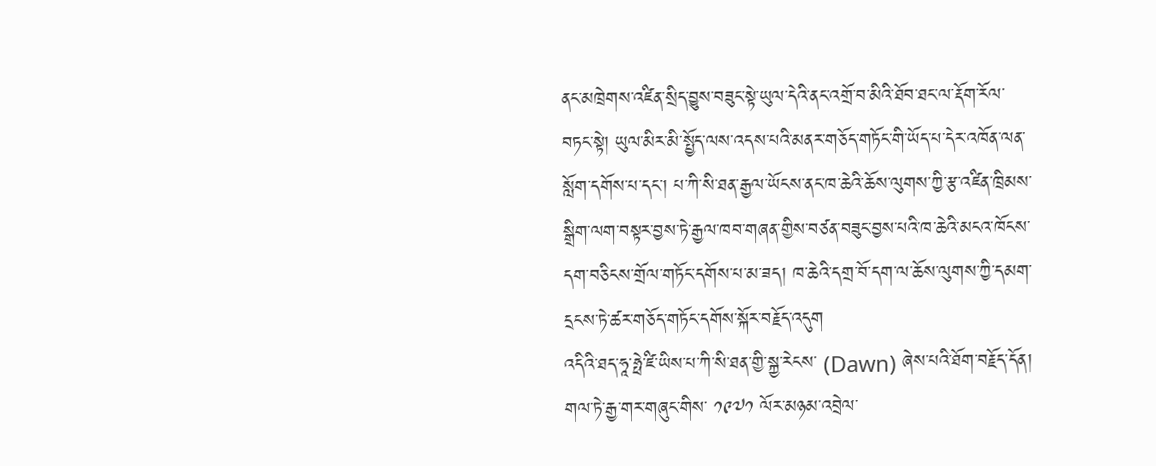ནང་མཁྲེགས་འཛིན་སྲིད་བྱུས་བཟུང་སྟེ་ཡུལ་དེའི་ནང་འགྲོ་བ་མིའི་ཐོབ་ཐང་ལ་རྡོག་རོལ་བཏང་སྟེ། ཡུལ་མིར་མི་སྤྱོད་ལས་འདས་པའི་མནར་གཅོད་གཏོང་གི་ཡོད་པ་དེར་འཁོན་ལན་སློག་དགོས་པ་དང་། པ་ཀི་སི་ཐན་རྒྱལ་ཡོངས་ནང་ཁ་ཆེའི་ཆོས་ལུགས་ཀྱི་རྩ་འཛིན་ཁྲིམས་སྒྲིག་ལག་བསྟར་བྱས་ཏེ་རྒྱལ་ཁབ་གཞན་གྱིས་བཙན་བཟུང་བྱས་པའི་ཁ་ཆེའི་མངའ་ཁོངས་དག་བཅིངས་གྲོལ་གཏོང་དགོས་པ་མ་ཟད། ཁ་ཆེའི་དགྲ་བོ་དག་ལ་ཆོས་ལུགས་ཀྱི་དམག་དྲངས་ཏེ་ཚར་གཅོད་གཏོང་དགོས་སྐོར་བརྗོད་འདུག
འདིའི་ཐད་ཧཱ་ཧྥེ་ཛི་ཡིས་པ་ཀི་སི་ཐན་གྱི་སྐྱ་རེངས་ (Dawn) ཞེས་པའི་ཐོག་བརྗོད་དོན། གལ་ཏེ་རྒྱ་གར་གཞུང་གིས་ ༡༩༧༡ ལོར་མཉམ་འབྲེལ་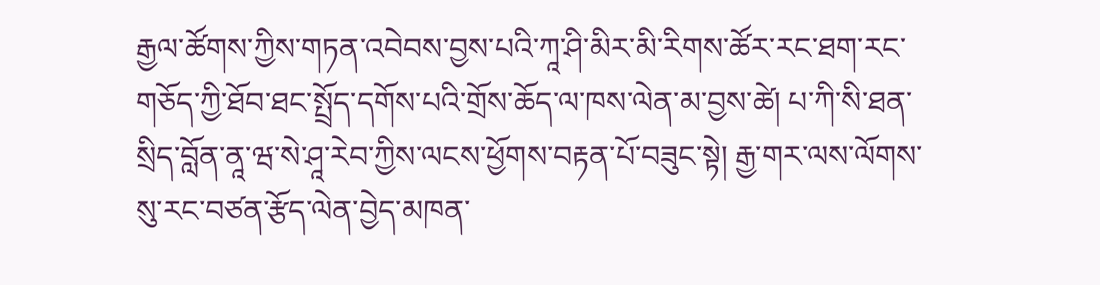རྒྱལ་ཚོགས་ཀྱིས་གཏན་འབེབས་བྱས་པའི་ཀཱ་ཤི་མིར་མི་རིགས་ཚོར་རང་ཐག་རང་གཅོད་ཀྱི་ཐོབ་ཐང་སྤྲོད་དགོས་པའི་གྲོས་ཆོད་ལ་ཁས་ལེན་མ་བྱས་ཚེ། པ་ཀི་སི་ཐན་སྲིད་བློན་ནཱ་ཝ་སེ་ཤཱ་རེབ་ཀྱིས་ལངས་ཕྱོགས་བརྟན་པོ་བཟུང་སྟེ། རྒྱ་གར་ལས་ལོགས་སུ་རང་བཙན་རྩོད་ལེན་བྱེད་མཁན་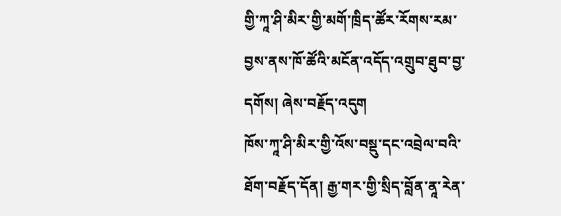གྱི་ཀཱ་ཤི་མིར་གྱི་མགོ་ཁྲིད་ཚོར་རོགས་རམ་བྱས་ནས་ཁོ་ཚོའི་མངོན་འདོད་འགྲུབ་ཐུབ་བྱ་དགོས། ཞེས་བརྗོད་འདུག
ཁོས་ཀཱ་ཤི་མིར་གྱི་འོས་བསྡུ་དང་འབྲེལ་བའི་ཐོག་བརྗོད་དོན། རྒྱ་གར་གྱི་སྲིད་བློན་ནཱ་རེན་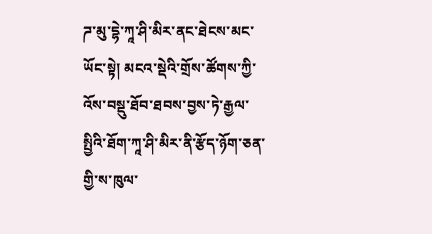ཌ་མུ་དྷེ་ཀཱ་ཤི་མིར་ནང་ཐེངས་མང་ཡོང་སྟེ། མངའ་སྡེའི་གྲོས་ཚོགས་ཀྱི་འོས་བསྡུ་ཐོབ་ཐབས་བྱས་ཏེ་རྒྱལ་སྤྱིའི་ཐོག་ཀཱ་ཤི་མིར་ནི་རྩོད་ཉོག་ཅན་གྱི་ས་ཁུལ་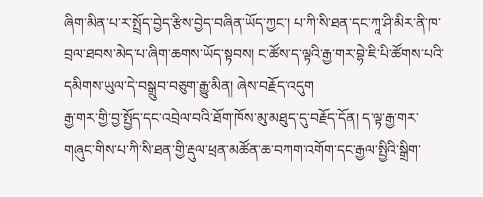ཞིག་མིན་པ་ར་སྤྲོད་བྱེད་རྩིས་བྱེད་བཞིན་ཡོད་ཀྱང་། པ་ཀི་སི་ཐན་དང་ཀཱ་ཤི་མིར་ནི་ཁ་བྲལ་ཐབས་མེད་པ་ཞིག་ཆགས་ཡོད་སྟབས། ང་ཚོས་ད་ལྟའི་རྒྱ་གར་བྷེ་ཇི་པི་ཚོགས་པའི་དམིགས་ཡུལ་དེ་བསྒྲུབ་བཅུག་རྒྱུ་མིན། ཞེས་བརྗོད་འདུག
རྒྱ་གར་གྱི་བྱ་སྤྱོད་དང་འབྲེལ་བའི་ཐོག་ཁོས་མུ་མཐུད་དུ་བརྗོད་དོན། ད་ལྟ་རྒྱ་གར་གཞུང་གིས་པ་ཀི་སི་ཐན་གྱི་རྡུལ་ཕྲན་མཚོན་ཆ་བཀག་འགོག་དང་རྒྱལ་སྤྱིའི་སྒྲིག་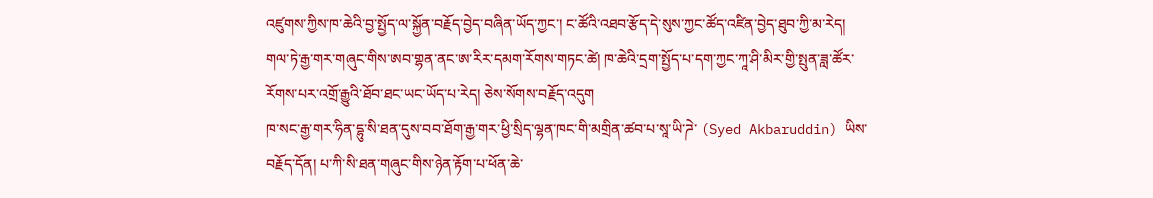འཛུགས་ཀྱིས་ཁ་ཆེའི་བྱ་སྤྱོད་ལ་སྐྱོན་བརྗོད་བྱེད་བཞིན་ཡོད་ཀྱང་། ང་ཚོའི་འཐབ་རྩོད་དེ་སུས་ཀྱང་ཚོད་འཛིན་བྱེད་ཐུབ་ཀྱི་མ་རེད། གལ་ཏེ་རྒྱ་གར་གཞུང་གིས་ཨབ་གྷན་ནང་ཨ་རིར་དམག་རོགས་གཏང་ཚེ། ཁ་ཆེའི་དྲག་སྤྱོད་པ་དག་ཀྱང་ཀཱ་ཤི་མིར་གྱི་སྤུན་ཟླ་ཚོར་རོགས་པར་འགྲོ་རྒྱུའི་ཐོབ་ཐང་ཡང་ཡོད་པ་རེད། ཅེས་སོགས་བརྗོད་འདུག
ཁ་སང་རྒྱ་གར་ཧིན་དྷུ་སི་ཐན་དུས་བབ་ཐོག་རྒྱ་གར་ཕྱི་སྲིད་ལྷན་ཁང་གི་མགྲིན་ཚབ་པ་སཱ་ཡི་ཌེ་ (Syed Akbaruddin) ཡིས་བརྗོད་དོན། པ་ཀི་སི་ཐན་གཞུང་གིས་ཉེན་རྟོག་པ་ཕོན་ཆེ་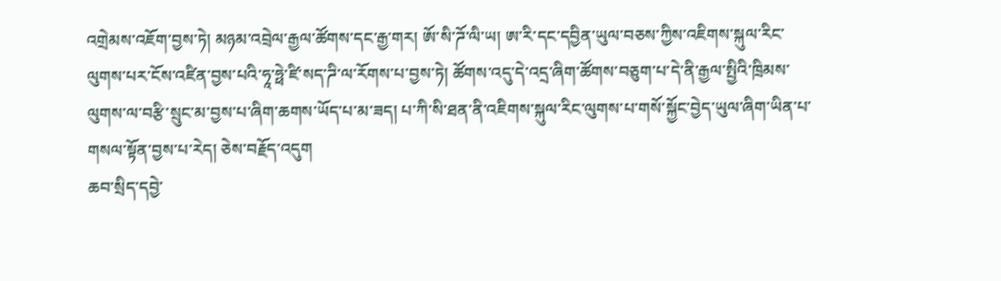འགྲེམས་འཇོག་བྱས་ཏེ། མཉམ་འབྲེལ་རྒྱལ་ཚོགས་དང་རྒྱ་གར། ཨོ་སི་ཌོ་ལི་ཡ། ཨ་རི་དང་དབྱིན་ཡུལ་བཅས་ཀྱིས་འཇིགས་སྐུལ་རིང་ལུགས་པར་ངོས་འཛིན་བྱས་པའི་ཧཱ་ཧྥེ་ཛི་སད་ཌི་ལ་རོགས་པ་བྱས་ཏེ། ཚོགས་འདུ་དེ་འདྲ་ཞིག་ཚོགས་བཅུག་པ་དེ་ནི་རྒྱལ་སྤྱིའི་ཁྲིམས་ལུགས་ལ་བརྩི་སྲུང་མ་བྱས་པ་ཞིག་ཆགས་ཡོད་པ་མ་ཟད། པ་ཀི་སི་ཐན་ནི་འཇིགས་སྐུལ་རིང་ལུགས་པ་གསོ་སྐྱོང་བྱེད་ཡུལ་ཞིག་ཡིན་པ་གསལ་སྟོན་བྱས་པ་རེད། ཅེས་བརྗོད་འདུག
ཆབ་སྲིད་དབྱེ་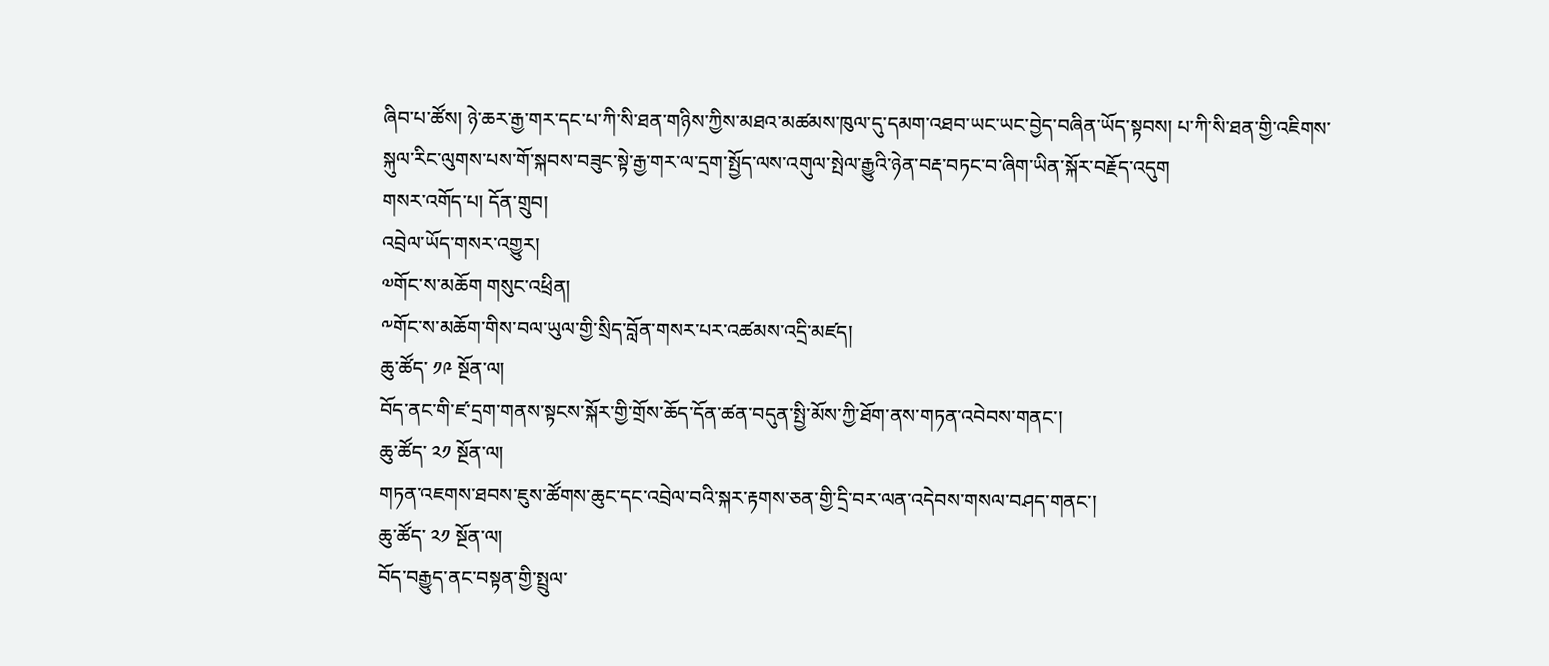ཞིབ་པ་ཚོས། ཉེ་ཆར་རྒྱ་གར་དང་པ་ཀི་སི་ཐན་གཉིས་ཀྱིས་མཐའ་མཚམས་ཁུལ་དུ་དམག་འཐབ་ཡང་ཡང་བྱེད་བཞིན་ཡོད་སྟབས། པ་ཀི་སི་ཐན་གྱི་འཇིགས་སྐུལ་རིང་ལུགས་པས་གོ་སྐབས་བཟུང་སྟེ་རྒྱ་གར་ལ་དྲག་སྤྱོད་ལས་འགུལ་སྤེལ་རྒྱུའི་ཉེན་བརྡ་བཏང་བ་ཞིག་ཡིན་སྐོར་བརྗོད་འདུག
གསར་འགོད་པ། དོན་གྲུབ།
འབྲེལ་ཡོད་གསར་འགྱུར།
༧གོང་ས་མཆོག གསུང་འཕྲིན།
༸གོང་ས་མཆོག་གིས་བལ་ཡུལ་གྱི་སྲིད་བློན་གསར་པར་འཚམས་འདྲི་མཛད།
ཆུ་ཚོད་ ༡༩ སྔོན་ལ།
བོད་ནང་གི་ཛ་དྲག་གནས་སྟངས་སྐོར་གྱི་གྲོས་ཆོད་དོན་ཚན་བདུན་སྤྱི་མོས་ཀྱི་ཐོག་ནས་གཏན་འབེབས་གནང་།
ཆུ་ཚོད་ ༢༡ སྔོན་ལ།
གཏན་འཇགས་ཐབས་ཇུས་ཚོགས་ཆུང་དང་འབྲེལ་བའི་སྐར་རྟགས་ཅན་གྱི་དྲི་བར་ལན་འདེབས་གསལ་བཤད་གནང་།
ཆུ་ཚོད་ ༢༡ སྔོན་ལ།
བོད་བརྒྱུད་ནང་བསྟན་གྱི་སྤྲུལ་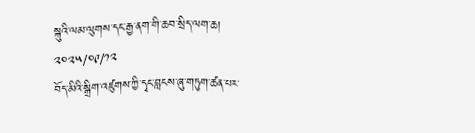སྐུའི་ལམ་ལུགས་དང་རྒྱ་ནག་གི་ཆབ་སྲིད་ལག་ཆ།
༢༠༢༥/༠༩/༡༢
བོད་མིའི་སྒྲིག་འཛུགས་ཀྱི་དྭང་བླངས་ཞུ་གཏུག་ཚན་པར་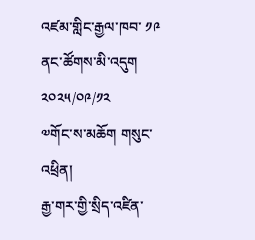འཛམ་གླིང་རྒྱལ་ཁབ་ ༡༩ ནང་ཚོགས་མི་འདུག
༢༠༢༥/༠༩/༡༢
༧གོང་ས་མཆོག གསུང་འཕྲིན།
རྒྱ་གར་གྱི་སྲིད་འཛིན་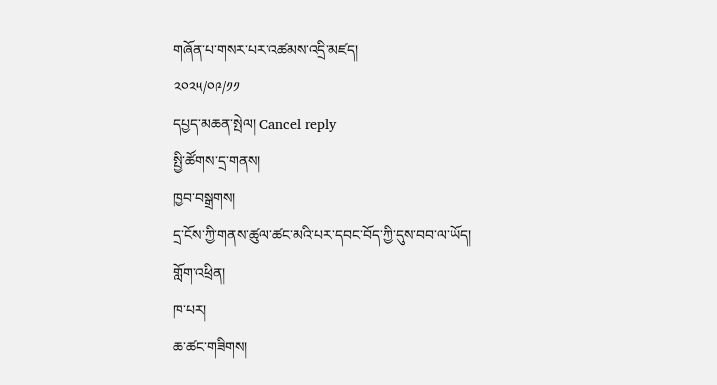གཞོན་པ་གསར་པར་འཚམས་འདྲི་མཛད།
༢༠༢༥/༠༩/༡༡
དཔྱད་མཆན་སྤེལ། Cancel reply
སྤྱི་ཚོགས་དྲ་གནས།
ཁྱབ་བསྒྲགས།
དྲ་ངོས་ཀྱི་གནས་ཚུལ་ཚང་མའི་པར་དབང་བོད་ཀྱི་དུས་བབ་ལ་ཡོད།
གློག་འཕྲིན།
ཁ་པར།
ཆ་ཚང་གཟིགས།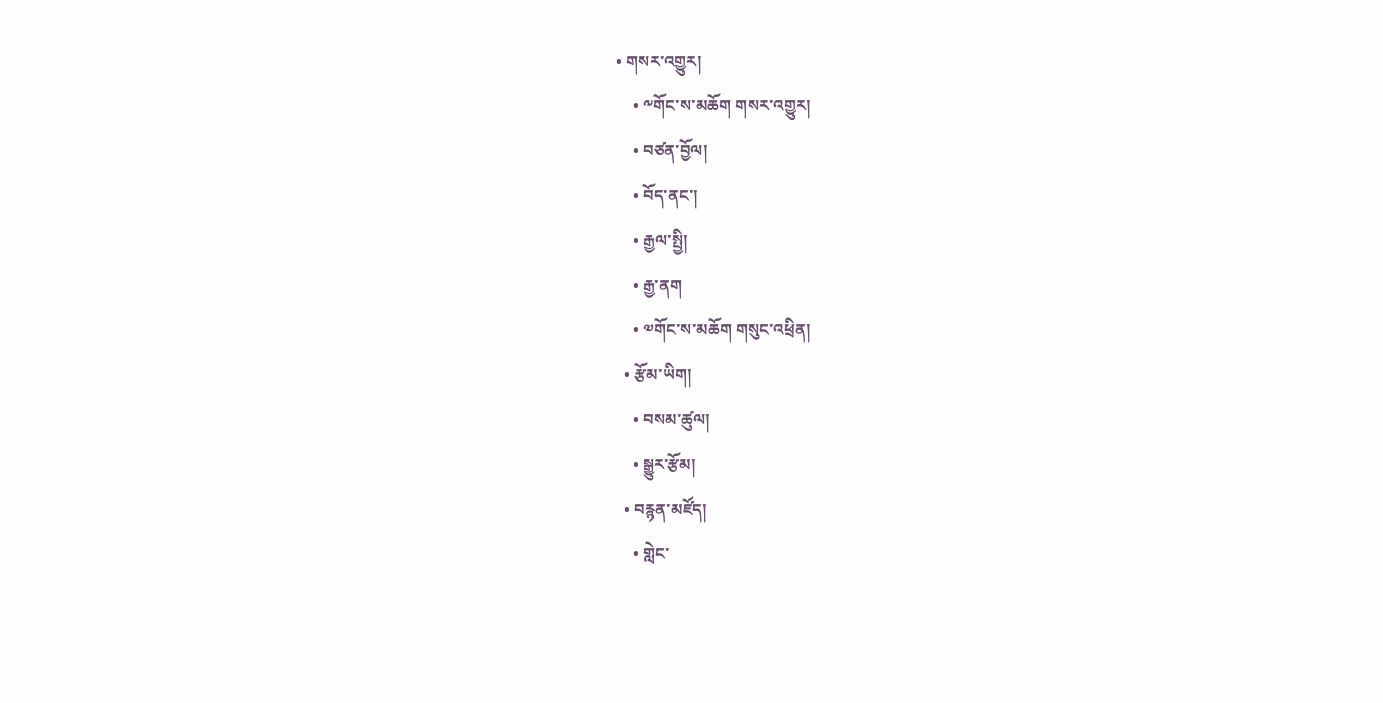• གསར་འགྱུར།
    • ༸གོང་ས་མཆོག གསར་འགྱུར།
    • བཙན་བྱོལ།
    • བོད་ནང་།
    • རྒྱལ་སྤྱི།
    • རྒྱ་ནག
    • ༧གོང་ས་མཆོག གསུང་འཕྲིན།
  • རྩོམ་ཡིག།
    • བསམ་ཚུལ།
    • སྒྱུར་རྩོམ།
  • བརྙན་མཛོད།
    • གླེང་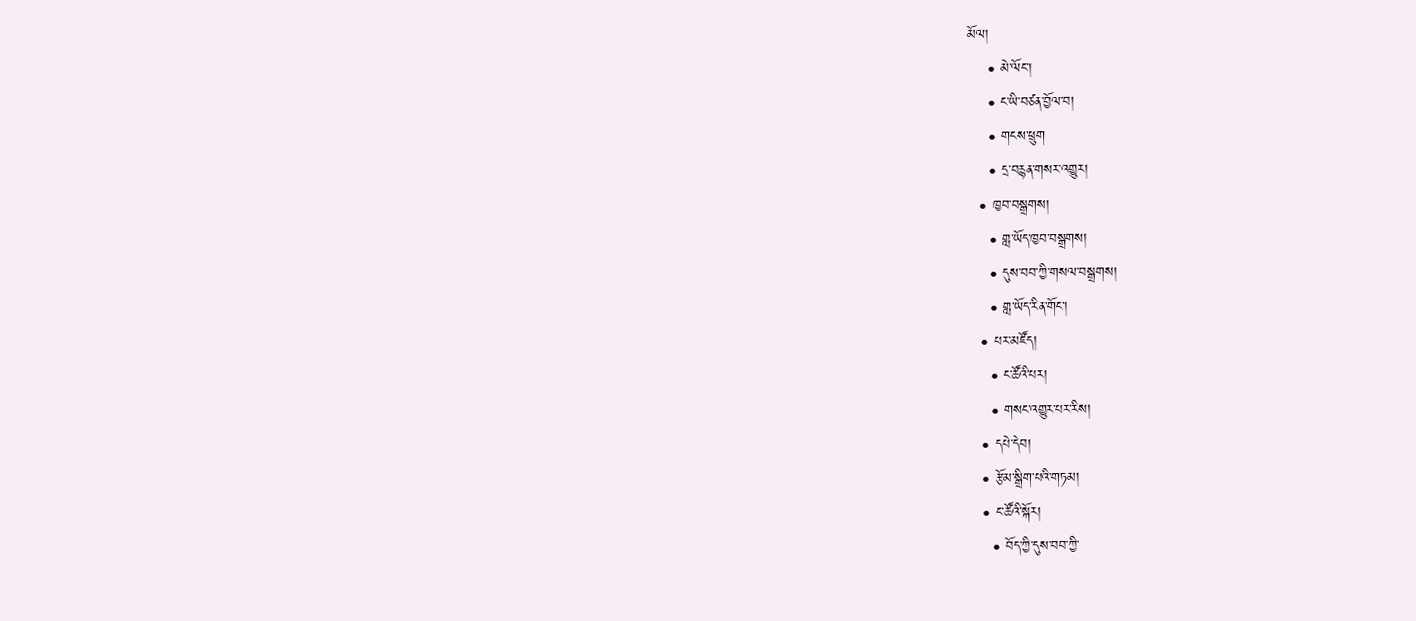མོལ།
    • མེ་ལོང་།
    • ང་ཡི་བཙན་བྱོལ་བ།
    • གངས་ཕྲུག
    • དྲ་བརྙན་གསར་འགྱུར།
  • ཁྱབ་བསྒྲགས།
    • གླ་ཡོད་ཁྱབ་བསྒྲགས།
    • དུས་བབ་ཀྱི་གསལ་བསྒྲགས།
    • གླ་ཡོད་རིན་གོང་།
  • པར་མཛོད།
    • ང་ཚོའི་པར།
    • གསང་འགྱུར་པར་རིས།
  • དཔེ་དེབ།
  • རྩོམ་སྒྲིག་པའི་གཏམ།
  • ང་ཚོའི་སྐོར།
    • བོད་ཀྱི་དུས་བབ་ཀྱི་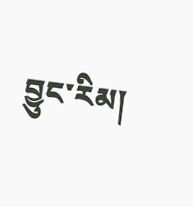བྱུང་རིམ།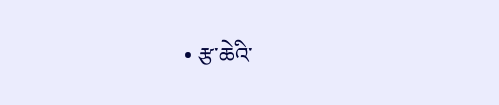• རྩ་ཆེའི་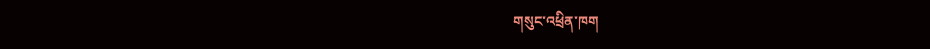གསུང་འཕྲིན་ཁག